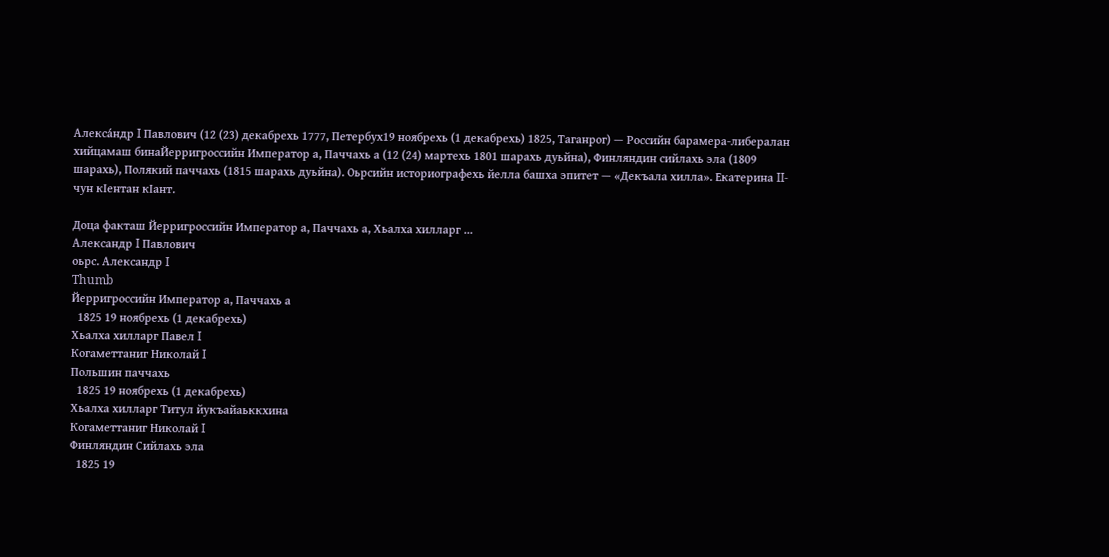Алекса́ндр I Павлович (12 (23) декабрехь 1777, Петербух19 ноябрехь (1 декабрехь) 1825, Таганрог) — Российн барамера-либералан хийцамаш бинаЙерригроссийн Император а, Паччахь а (12 (24) мартехь 1801 шарахь дуьйна), Финляндин сийлахь эла (1809 шарахь), Полякий паччахь (1815 шарахь дуьйна). Оьрсийн историографехь йелла башха эпитет — «Декъала хилла». Екатерина II-чун кӀентан кӀант.

Доца факташ Йерригроссийн Император а, Паччахь а, Хьалха хилларг ...
Александр I Павлович
оьрс. Александр I
Thumb
Йерригроссийн Император а, Паччахь а
  1825 19 ноябрехь (1 декабрехь)
Хьалха хилларг Павел I
Когаметтаниг Николай I
Польшин паччахь
  1825 19 ноябрехь (1 декабрехь)
Хьалха хилларг Титул йукъайаьккхина
Когаметтаниг Николай I
Финляндин Сийлахь эла
  1825 19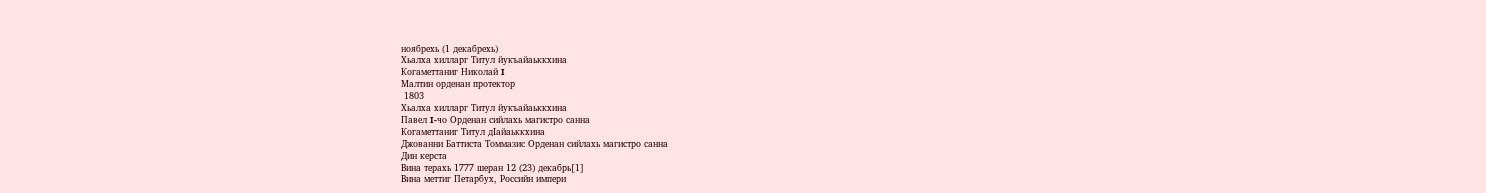ноябрехь (1 декабрехь)
Хьалха хилларг Титул йукъайаьккхина
Когаметтаниг Николай I
Малтин орденан протектор
 1803
Хьалха хилларг Титул йукъайаьккхина
Павел I-чо Орденан сийлахь магистро санна
Когаметтаниг Титул дӀайаьккхина
Джованни Баттиста Томмазис Орденан сийлахь магистро санна
Дин керста
Вина терахь 1777 шеран 12 (23) декабрь[1]
Вина меттиг Петарбух, Российн импери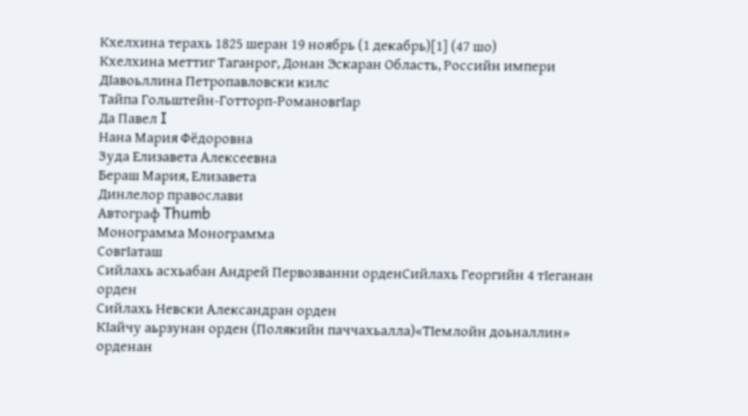Кхелхина терахь 1825 шеран 19 ноябрь (1 декабрь)[1] (47 шо)
Кхелхина меттиг Таганрог, Донан Эскаран Область, Российн импери
ДӀавоьллина Петропавловски килс
Тайпа Гольштейн-Готторп-РомановгӀар
Да Павел I
Нана Мария Фёдоровна
Зуда Елизавета Алексеевна
Бераш Мария, Елизавета
Динлелор православи
Автограф Thumb
Монограмма Монограмма
СовгӀаташ
Сийлахь асхьабан Андрей Первозванни орденСийлахь Георгийн 4 тӀеганан орден
Сийлахь Невски Александран орден
КӀайчу аьрзунан орден (Полякийн паччахьалла)«ТӀемлойн доьналлин» орденан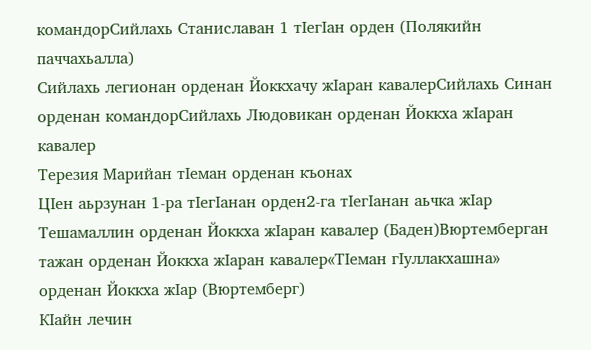командорСийлахь Станиславан 1 тӀегӀан орден (Полякийн паччахьалла)
Сийлахь легионан орденан Йоккхачу жӀаран кавалерСийлахь Синан орденан командорСийлахь Людовикан орденан Йоккха жӀаран кавалер
Терезия Марийан тӀеман орденан къонах
ЦӀен аьрзунан 1-ра тӀегӀанан орден2-га тӀегӀанан аьчка жӀар
Тешамаллин орденан Йоккха жӀаран кавалер (Баден)Вюртемберган тажан орденан Йоккха жӀаран кавалер«ТӀеман гӀуллакхашна» орденан Йоккха жӀар (Вюртемберг)
КӀайн лечин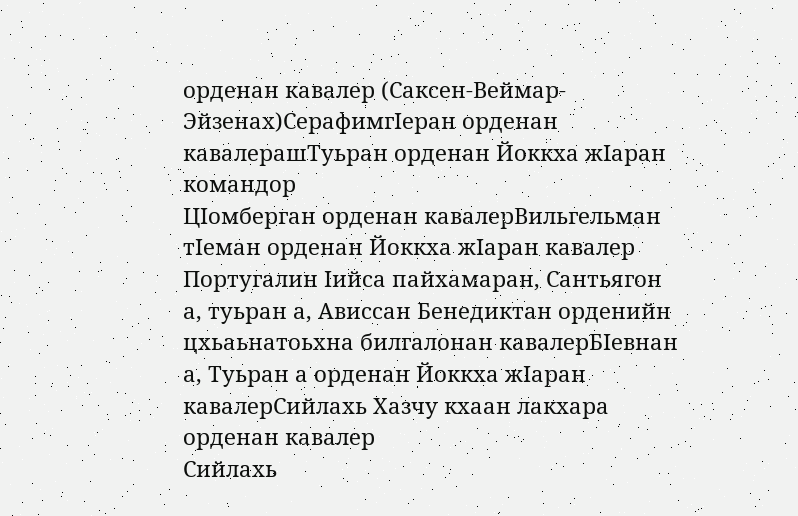орденан кавалер (Саксен-Веймар-Эйзенах)СерафимгӀеран орденан кавалерашТуьран орденан Йоккха жӀаран командор
ЦӀомберган орденан кавалерВильгельман тӀеман орденан Йоккха жӀаран кавалер
Португалин Ӏийса пайхамаран, Сантьягон а, туьран а, Ависсан Бенедиктан орденийн цхьаьнатоьхна билгалонан кавалерБӀевнан а, Туьран а орденан Йоккха жӀаран кавалерСийлахь Хазчу кхаан лакхара орденан кавалер
Сийлахь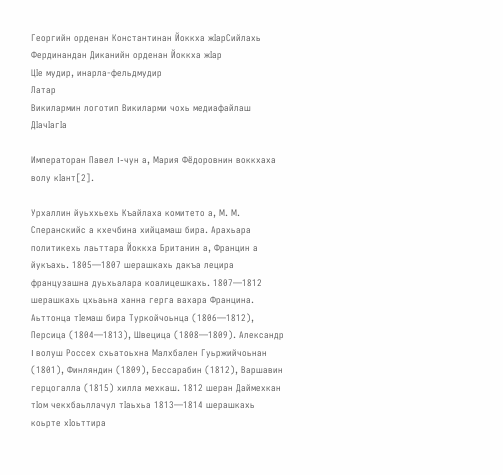Георгийн орденан Константинан Йоккха жӀарСийлахь Фердинандан Диканийн орденан Йоккха жӀар
ЦӀе мудир, инарла-фельдмудир
Латар
Викилармин логотип Викиларми чохь медиафайлаш
ДӀачӀагӀа

Императоран Павел I-чун а, Мария Фёдоровнин воккхаха волу кӀант[2].

Урхаллин йуьххьехь Къайлаха комитето а, М. М. Сперанскийс а кхечбина хийцамаш бира. Арахьара политикехь лаьттара Йоккха Британин а, Францин а йукъахь. 1805—1807 шерашкахь дакъа лецира французашна дуьхьалара коалицешкахь. 1807—1812 шерашкахь цхьаьна ханна герга вахара Францина. Аьттонца тӀемаш бира Туркойчоьнца (1806—1812), Персица (1804—1813), Швецица (1808—1809). Александр I волуш Россех схьатоьхна Малхбален Гуьржийчоьнан (1801), Финляндин (1809), Бессарабин (1812), Варшавин герцогалла (1815) хилла мехкаш. 1812 шеран Даймехкан тӀом чекхбаьллачул тӀаьхьа 1813—1814 шерашкахь коьрте хӀоьттира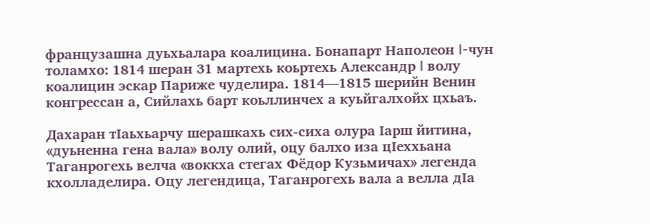французашна дуьхьалара коалицина. Бонапарт Наполеон I-чун толамхо: 1814 шеран 31 мартехь коьртехь Александр I волу коалицин эскар Париже чуделира. 1814—1815 шерийн Венин конгрессан а, Сийлахь барт коьллинчех а куьйгалхойх цхьаъ.

Дахаран тӀаьхьарчу шерашкахь сих-сиха олура Ӏарш йитина, «дуьненна гена вала» волу олий, оцу балхо иза цӀеххьана Таганрогехь велча «воккха стегах Фёдор Кузьмичах» легенда кхолладелира. Оцу легендица, Таганрогехь вала а велла дӀа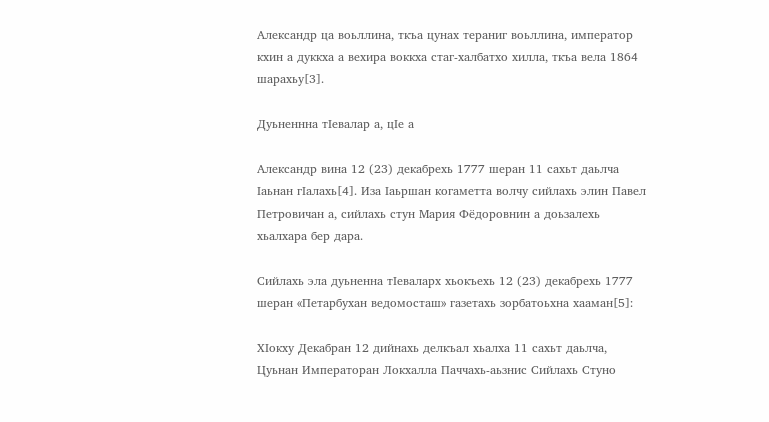Александр ца воьллина, ткъа цунах тераниг воьллина, император кхин а дуккха а вехира воккха стаг-халбатхо хилла, ткъа вела 1864 шарахьу[3].

Дуьненнна тӀевалар а, цӀе а

Александр вина 12 (23) декабрехь 1777 шеран 11 сахьт даьлча Ӏаьнан гӀалахь[4]. Иза Ӏаьршан когаметта волчу сийлахь элин Павел Петровичан а, сийлахь стун Мария Фёдоровнин а доьзалехь хьалхара бер дара.

Сийлахь эла дуьненна тӀеваларх хьокъехь 12 (23) декабрехь 1777 шеран «Петарбухан ведомосташ» газетахь зорбатоьхна хааман[5]:

ХӀокху Декабран 12 дийнахь делкъал хьалха 11 сахьт даьлча, Цуьнан Императоран Локхалла Паччахь-аьзнис Сийлахь Стуно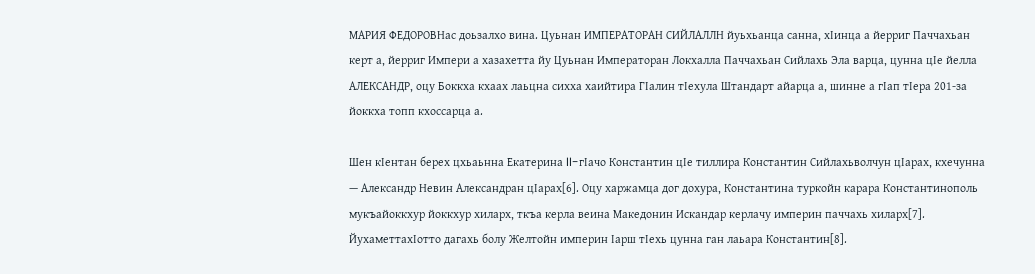МАРИЯ ФЕДОРОВНас доьзалхо вина. Цуьнан ИМПЕРАТОРАН СИЙЛАЛЛН йуьхьанца санна, хӀинца а йерриг Паччахьан керт а, йерриг Импери а хазахетта йу Цуьнан Императоран Локхалла Паччахьан Сийлахь Эла варца, цунна цӀе йелла АЛЕКСАНДР, оцу Боккха кхаах лаьцна сихха хаийтира ГӀалин тӀехула Штандарт айарца а, шинне а гӀап тӀера 201-за йоккха топп кхоссарца а.

Шен кӀентан берех цхьаьнна Екатерина II-гӀачо Константин цӀе тиллира Константин Сийлахьволчун цӀарах, кхечунна — Александр Невин Александран цӀарах[6]. Оцу харжамца дог дохура, Константина туркойн карара Константинополь мукъайоккхур йоккхур хиларх, ткъа керла веина Македонин Искандар керлачу империн паччахь хиларх[7]. ЙухаметтахӀотто дагахь болу Желтойн империн Ӏарш тӀехь цунна ган лаьара Константин[8].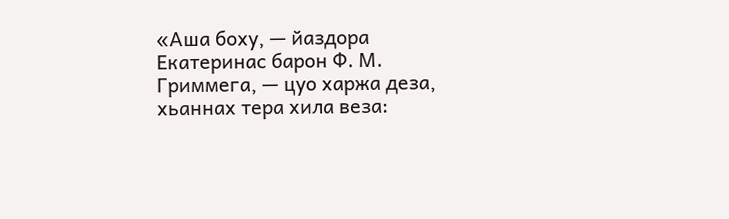«Аша боху, — йаздора Екатеринас барон Ф. М. Гриммега, — цуо харжа деза, хьаннах тера хила веза: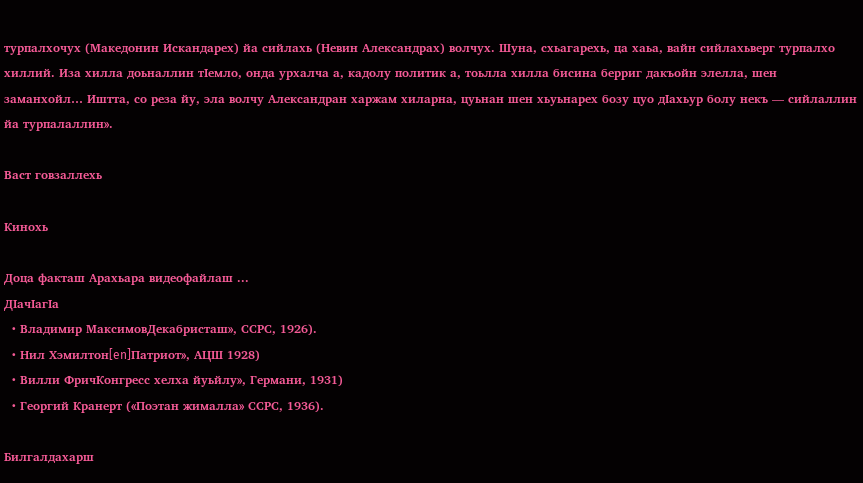турпалхочух (Македонин Искандарех) йа сийлахь (Невин Александрах) волчух. Шуна, схьагарехь, ца хаьа, вайн сийлахьверг турпалхо хиллий. Иза хилла доьналлин тӀемло, онда урхалча а, кадолу политик а, тоьлла хилла бисина берриг дакъойн элелла, шен заманхойл… Иштта, со реза йу, эла волчу Александран харжам хиларна, цуьнан шен хьуьнарех бозу цуо дӀахьур болу некъ — сийлаллин йа турпалаллин».

Васт говзаллехь

Кинохь

Доца факташ Арахьара видеофайлаш ...
ДӀачӀагӀа
  • Владимир МаксимовДекабристаш», ССРС, 1926).
  • Нил Хэмилтон[en]Патриот», АЦШ 1928)
  • Вилли ФричКонгресс хелха йуьйлу», Германи, 1931)
  • Георгий Кранерт («Поэтан жималла» ССРС, 1936).

Билгалдахарш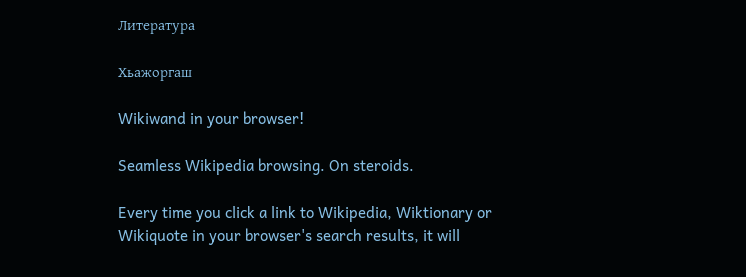Литература

Хьажоргаш

Wikiwand in your browser!

Seamless Wikipedia browsing. On steroids.

Every time you click a link to Wikipedia, Wiktionary or Wikiquote in your browser's search results, it will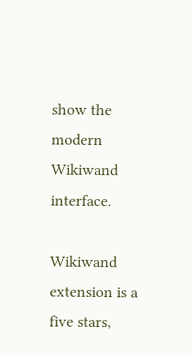show the modern Wikiwand interface.

Wikiwand extension is a five stars,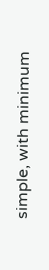simple, with minimum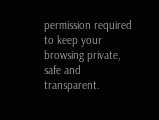permission required to keep your browsing private, safe and transparent.